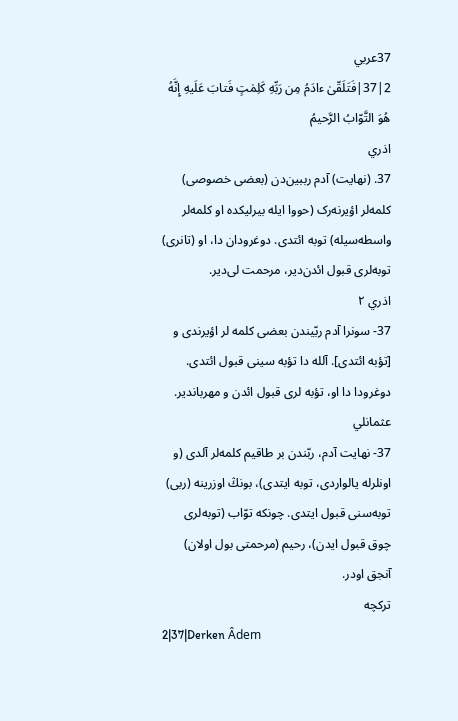37عربي
2|37|فَتَلَقّىٰ ءادَمُ مِن رَبِّهِ كَلِمٰتٍ فَتابَ عَلَيهِ إِنَّهُ هُوَ التَّوّابُ الرَّحيمُ
اذري
37. (نهایت) آدم رببین‌دن (بعضی خصوصی) کلمه‌لر اؤیرنه‌رک (حووا ایله بیرلیکده او کلمه‌لر واسطه‌سیله) توبه ائتدی. دوغرودان دا، او (تانری) توبه‌لری قبول ائدن‌دیر، مرحمت لی‌دیر.
اذري ٢
37- سونرا آدم ربّیندن بعضی کلمه لر اؤیرندی و [تؤبه ائتدی]. آلله دا تؤبه سینی قبول ائتدی. دوغرودا دا او، تؤبه لری قبول ائدن و مهرباندیر.
عثمانلي
37- نهایت آدم، ربّندن بر طاقیم کلمه‌لر آلدی (و اونلرله یالواردی، توبه ایتدی)، بونڭ اوزرینه (ربی) توبه‌سنی قبول ایتدی. چونکه توّاب (توبه‌لری چوق قبول ایدن)، رحیم (مرحمتی بول اولان) آنجق اودر.
ترکچە
2|37|Derken Âdem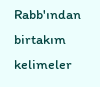Rabb'ından birtakım kelimeler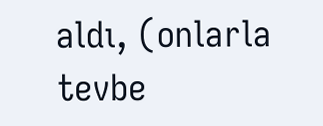aldı, (onlarla tevbe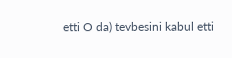etti O da) tevbesini kabul etti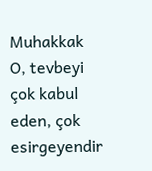Muhakkak O, tevbeyi çok kabul eden, çok esirgeyendir